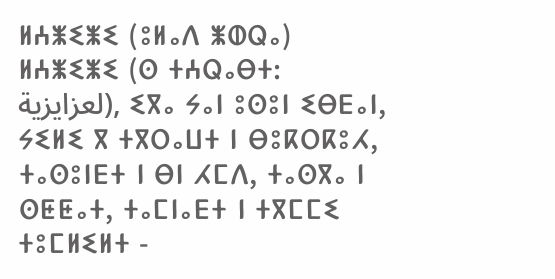ⵍⵄⵥⵉⵥⵉ (ⵓⵍⴰⴷ ⵥⵀⵕⴰ)
ⵍⵄⵥⵉⵥⵉ (ⵙ ⵜⵄⵕⴰⴱⵜ: لعزايزية), ⵉⴳⴰ ⵢⴰⵏ ⵓⵙⵓⵏ ⵉⴱⴹⴰⵏ, ⵢⵉⵍⵉ ⴳ ⵜⴳⵔⴰⵡⵜ ⵏ ⴱⵓⴽⵔⴽⵓⵃ, ⵜⴰⵙⵓⵏⴹⵜ ⵏ ⴱⵏ ⵃⵎⴷ, ⵜⴰⵙⴳⴰ ⵏ ⵙⵟⵟⴰⵜ, ⵜⴰⵎⵏⴰⴹⵜ ⵏ ⵜⴳⵎⵎⵉ ⵜⵓⵎⵍⵉⵍⵜ -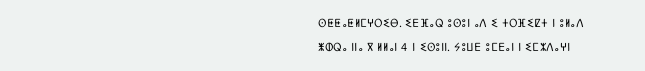ⵙⵟⵟⴰⵟⵍⵎⵖⵔⵉⴱ. ⵉⴹⴼⴰⵕ ⵓⵙⵓⵏ ⴰⴷ ⵉ ⵜⵔⴼⵉⵇⵜ ⵏ ⵓⵍⴰⴷ ⵥⵀⵕⴰ ⵏⵏⴰ ⴳ ⵍⵍⴰⵏ 4 ⵏ ⵉⵙⵓⵏⵏ. ⵢⵓⵡⴹ ⵓⵎⴹⴰⵏ ⵏ ⵉⵎⵣⴷⴰⵖⵏ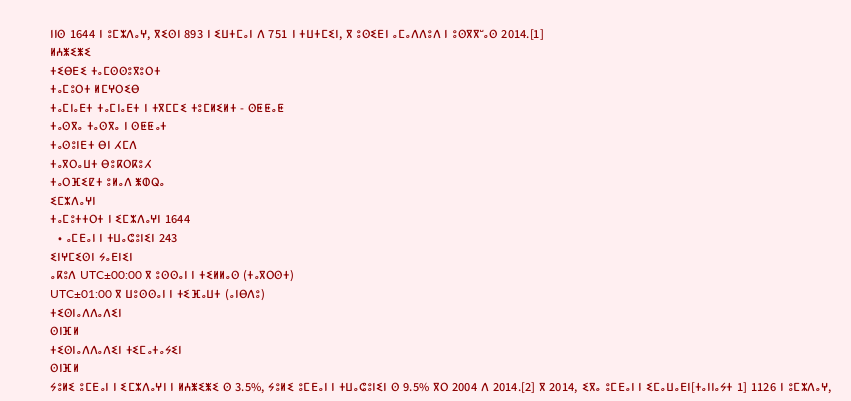ⵏⵏⵙ 1644 ⵏ ⵓⵎⵣⴷⴰⵖ, ⴳⵉⵙⵏ 893 ⵏ ⵉⵡⵜⵎⴰⵏ ⴷ 751 ⵏ ⵜⵡⵜⵎⵉⵏ, ⴳ ⵓⵙⵉⴹⵏ ⴰⵎⴰⴷⴷⵓⴷ ⵏ ⵓⵙⴳⴳⵯⴰⵙ 2014.[1]
ⵍⵄⵥⵉⵥⵉ
ⵜⵉⴱⴹⵉ ⵜⴰⵎⵙⵙⵓⴳⵓⵔⵜ
ⵜⴰⵎⵓⵔⵜ ⵍⵎⵖⵔⵉⴱ
ⵜⴰⵎⵏⴰⴹⵜ ⵜⴰⵎⵏⴰⴹⵜ ⵏ ⵜⴳⵎⵎⵉ ⵜⵓⵎⵍⵉⵍⵜ - ⵙⵟⵟⴰⵟ
ⵜⴰⵙⴳⴰ ⵜⴰⵙⴳⴰ ⵏ ⵙⵟⵟⴰⵜ
ⵜⴰⵙⵓⵏⴹⵜ ⴱⵏ ⵃⵎⴷ
ⵜⴰⴳⵔⴰⵡⵜ ⴱⵓⴽⵔⴽⵓⵃ
ⵜⴰⵔⴼⵉⵇⵜ ⵓⵍⴰⴷ ⵥⵀⵕⴰ
ⵉⵎⵣⴷⴰⵖⵏ
ⵜⴰⵎⵓⵜⵜⵔⵜ ⵏ ⵉⵎⵣⴷⴰⵖⵏ 1644
  • ⴰⵎⴹⴰⵏ ⵏ ⵜⵡⴰⵛⵓⵏⵉⵏ 243
ⵉⵏⵖⵎⵉⵙⵏ ⵢⴰⴹⵏⵉⵏ
ⴰⴽⵓⴷ UTC±00:00 ⴳ ⵓⵙⵙⴰⵏ ⵏ ⵜⵉⵍⵍⴰⵙ (ⵜⴰⴳⵔⵙⵜ)
UTC±01:00 ⴳ ⵡⵓⵙⵙⴰⵏ ⵏ ⵜⵉⴼⴰⵡⵜ (ⴰⵏⴱⴷⵓ)
ⵜⵉⵙⵏⴰⴷⴷⴰⴷⵉⵏ
ⵙⵏⴼⵍ
ⵜⵉⵙⵏⴰⴷⴷⴰⴷⵉⵏ ⵜⵉⵎⴰⵜⴰⵢⵉⵏ
ⵙⵏⴼⵍ
ⵢⵓⵍⵉ ⵓⵎⴹⴰⵏ ⵏ ⵉⵎⵣⴷⴰⵖⵏ ⵏ ⵍⵄⵥⵉⵥⵉ ⵙ 3.5%, ⵢⵓⵍⵉ ⵓⵎⴹⴰⵏ ⵏ ⵜⵡⴰⵛⵓⵏⵉⵏ ⵙ 9.5% ⴳⵔ 2004 ⴷ 2014.[2] ⴳ 2014, ⵉⴳⴰ ⵓⵎⴹⴰⵏ ⵏ ⵉⵎⴰⵡⴰⴹⵏ[ⵜⴰⵏⵏⴰⵢⵜ 1] 1126 ⵏ ⵓⵎⵣⴷⴰⵖ,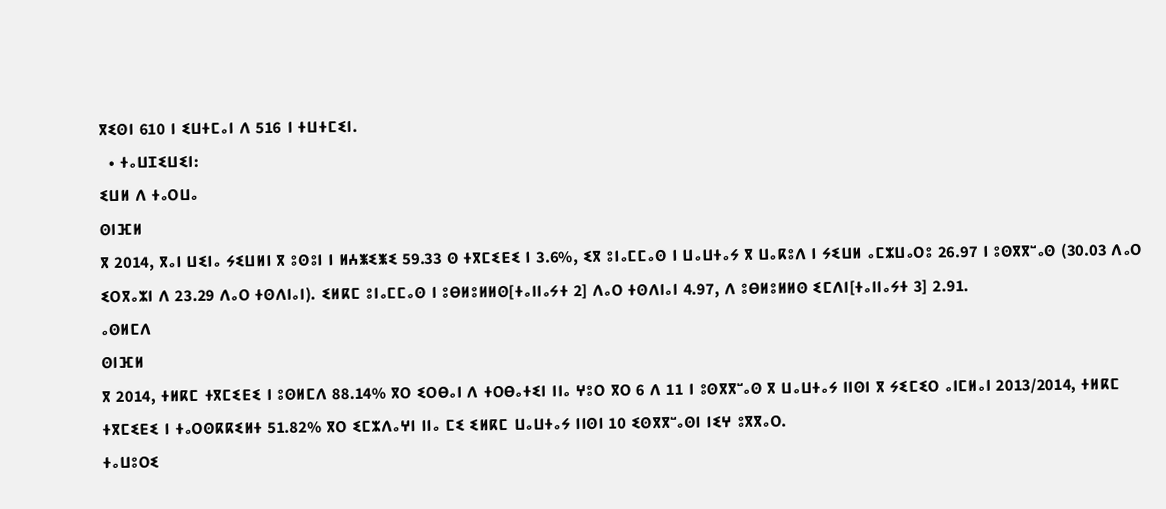ⴳⵉⵙⵏ 610 ⵏ ⵉⵡⵜⵎⴰⵏ ⴷ 516 ⵏ ⵜⵡⵜⵎⵉⵏ.
  • ⵜⴰⵡⵊⵉⵡⵉⵏ:
ⵉⵡⵍ ⴷ ⵜⴰⵔⵡⴰ
ⵙⵏⴼⵍ
ⴳ 2014, ⴳⴰⵏ ⵡⵉⵏⴰ ⵢⵉⵡⵍⵏ ⴳ ⵓⵙⵓⵏ ⵏ ⵍⵄⵥⵉⵥⵉ 59.33 ⵙ ⵜⴳⵎⵉⴹⵉ ⵏ 3.6%, ⵉⴳ ⵓⵏⴰⵎⵎⴰⵙ ⵏ ⵡⴰⵡⵜⴰⵢ ⴳ ⵡⴰⴽⵓⴷ ⵏ ⵢⵉⵡⵍ ⴰⵎⵣⵡⴰⵔⵓ 26.97 ⵏ ⵓⵙⴳⴳⵯⴰⵙ (30.03 ⴷⴰⵔ ⵉⵔⴳⴰⵣⵏ ⴷ 23.29 ⴷⴰⵔ ⵜⵙⴷⵏⴰⵏ). ⵉⵍⴽⵎ ⵓⵏⴰⵎⵎⴰⵙ ⵏ ⵓⴱⵍⵓⵍⵍⵙ[ⵜⴰⵏⵏⴰⵢⵜ 2] ⴷⴰⵔ ⵜⵙⴷⵏⴰⵏ 4.97, ⴷ ⵓⴱⵍⵓⵍⵍⵙ ⵉⵎⴷⵏ[ⵜⴰⵏⵏⴰⵢⵜ 3] 2.91.
ⴰⵙⵍⵎⴷ
ⵙⵏⴼⵍ
ⴳ 2014, ⵜⵍⴽⵎ ⵜⴳⵎⵉⴹⵉ ⵏ ⵓⵙⵍⵎⴷ 88.14% ⴳⵔ ⵉⵔⴱⴰⵏ ⴷ ⵜⵔⴱⴰⵜⵉⵏ ⵏⵏⴰ ⵖⵓⵔ ⴳⵔ 6 ⴷ 11 ⵏ ⵓⵙⴳⴳⵯⴰⵙ ⴳ ⵡⴰⵡⵜⴰⵢ ⵏⵏⵙⵏ ⴳ ⵢⵉⵎⵉⵔ ⴰⵏⵎⵍⴰⵏ 2013/2014, ⵜⵍⴽⵎ ⵜⴳⵎⵉⴹⵉ ⵏ ⵜⴰⵔⵙⴽⴽⵉⵍⵜ 51.82% ⴳⵔ ⵉⵎⵣⴷⴰⵖⵏ ⵏⵏⴰ ⵎⵉ ⵉⵍⴽⵎ ⵡⴰⵡⵜⴰⵢ ⵏⵏⵙⵏ 10 ⵉⵙⴳⴳⵯⴰⵙⵏ ⵏⵉⵖ ⵓⴳⴳⴰⵔ.
ⵜⴰⵡⵓⵔⵉ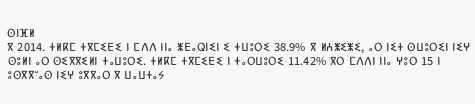ⵙⵏⴼⵍ
ⴳ 2014. ⵜⵍⴽⵎ ⵜⴳⵎⵉⴹⵉ ⵏ ⵎⴷⴷ ⵏⵏⴰ ⵥⴹⴰⵕⵏⵉⵏ ⵉ ⵜⵡⵓⵔⵉ 38.9% ⴳ ⵍⵄⵥⵉⵥⵉ, ⴰⵔ ⵏⵉⵜ ⵙⵡⵓⵔⵉⵏ ⵏⵉⵖ ⵙⵓⵍⵏ ⴰⵔ ⵙⵉⴳⴳⵉⵍⵏ ⵜⴰⵡⵓⵔⵉ. ⵜⵍⴽⵎ ⵜⴳⵎⵉⴹⵉ ⵏ ⵜⴰⵔⵡⵓⵔⵉ 11.42% ⴳⵔ ⵎⴷⴷⵏ ⵏⵏⴰ ⵖⵓⵔ 15 ⵏ ⵓⵙⴳⴳⵯⴰⵙ ⵏⵉⵖ ⵓⴳⴳⴰⵔ ⴳ ⵡⴰⵡⵜⴰⵢ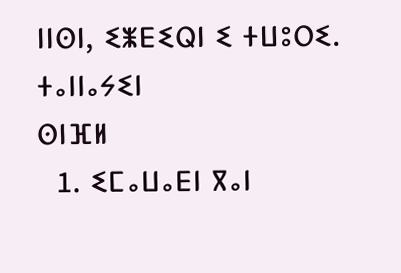ⵏⵏⵙⵏ, ⵉⵥⴹⵉⵕⵏ ⵉ ⵜⵡⵓⵔⵉ.
ⵜⴰⵏⵏⴰⵢⵉⵏ
ⵙⵏⴼⵍ
  1. ⵉⵎⴰⵡⴰⴹⵏ ⴳⴰⵏ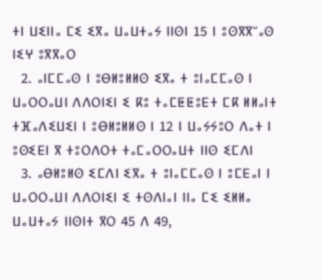ⵜⵏ ⵡⵉⵏⵏⴰ ⵎⵉ ⵉⴳⴰ ⵡⴰⵡⵜⴰⵢ ⵏⵏⵙⵏ 15 ⵏ ⵓⵙⴳⴳⵯⴰⵙ ⵏⵉⵖ ⵓⴳⴳⴰⵔ
  2. ⴰⵏⵎⵎⴰⵙ ⵏ ⵓⴱⵍⵓⵍⵍⵙ ⵉⴳⴰ ⵜ ⵓⵏⴰⵎⵎⴰⵙ ⵏ ⵡⴰⵔⵔⴰⵡⵏ ⴷⴷⵔⵏⵉⵏ ⵉ ⴽⵓ ⵜⴰⵎⵟⵟⵓⴹⵜ ⵎⴽ ⵍⵍⴰⵏⵜ ⵜⴼⴰⴷⵉⵡⵉⵏ ⵏ ⵓⴱⵍⵓⵍⵍⵙ ⵏ 12 ⵏ ⵡⴰⵢⵢⵓⵔ ⴷⴰⵜ ⵏ ⵓⵙⵉⴹⵏ ⴳ ⵜⵓⵔⴷⵔⵜ ⵜⴰⵎⴰⵔⵔⴰⵡⵜ ⵏⵏⵙ ⵉⵎⴷⵏ
  3. ⴰⴱⵍⵓⵍⵙ ⵉⵎⴷⵏ ⵉⴳⴰ ⵜ ⵓⵏⴰⵎⵎⴰⵙ ⵏ ⵓⵎⴹⴰⵏ ⵏ ⵡⴰⵔⵔⴰⵡⵏ ⴷⴷⵔⵏⵉⵏ ⵉ ⵜⵙⴷⵏⴰⵏ ⵏⵏⴰ ⵎⵉ ⵉⵍⵍⴰ ⵡⴰⵡⵜⴰⵢ ⵏⵏⵙⵏⵜ ⴳⵔ 45 ⴷ 49,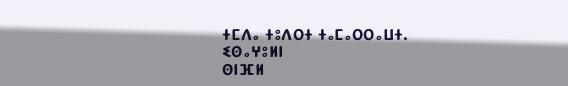ⵜⵎⴷⴰ ⵜⵓⴷⵔⵜ ⵜⴰⵎⴰⵔⵔⴰⵡⵜ.
ⵉⵙⴰⵖⵓⵍⵏ
ⵙⵏⴼⵍ